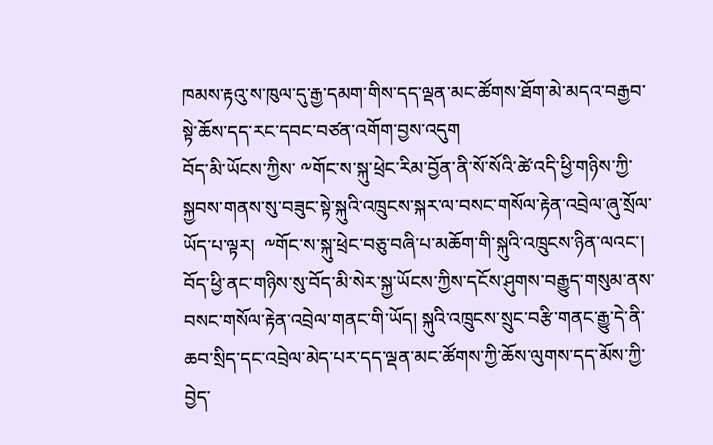ཁམས་རྟའུ་ས་ཁུལ་དུ་རྒྱ་དམག་གིས་དད་ལྡན་མང་ཚོགས་ཐོག་མེ་མདའ་བརྒྱབ་སྟེ་ཆོས་དད་རང་དབང་བཙན་འགོག་བྱས་འདུག
བོད་མི་ཡོངས་ཀྱིས་ ༸གོང་ས་སྐུ་ཕྲེང་རིམ་བྱོན་ནི་སོ་སོའི་ཚེ་འདི་ཕྱི་གཉིས་ཀྱི་སྐྱབས་གནས་སུ་བཟུང་སྟེ་སྐུའི་འཁྲུངས་སྐར་ལ་བསང་གསོལ་རྟེན་འབྲེལ་ཞུ་སྲོལ་ཡོད་པ་ལྟར།  ༸གོང་ས་སྐུ་ཕྲེང་བཅུ་བཞི་པ་མཆོག་གི་སྐུའི་འཁྲུངས་ཉིན་ལའང་།  བོད་ཕྱི་ནང་གཉིས་སུ་བོད་མི་སེར་སྐྱ་ཡོངས་ཀྱིས་དངོས་ཤུགས་བརྒྱུད་གསུམ་ནས་བསང་གསོལ་རྟེན་འབྲེལ་གནང་གི་ཡོད། སྐུའི་འཁྲུངས་སྲུང་བརྩི་གནང་རྒྱུ་དེ་ནི་ཆབ་སྲིད་དང་འབྲེལ་མེད་པར་དད་ལྡན་མང་ཚོགས་ཀྱི་ཆོས་ལུགས་དད་མོས་ཀྱི་བྱེད་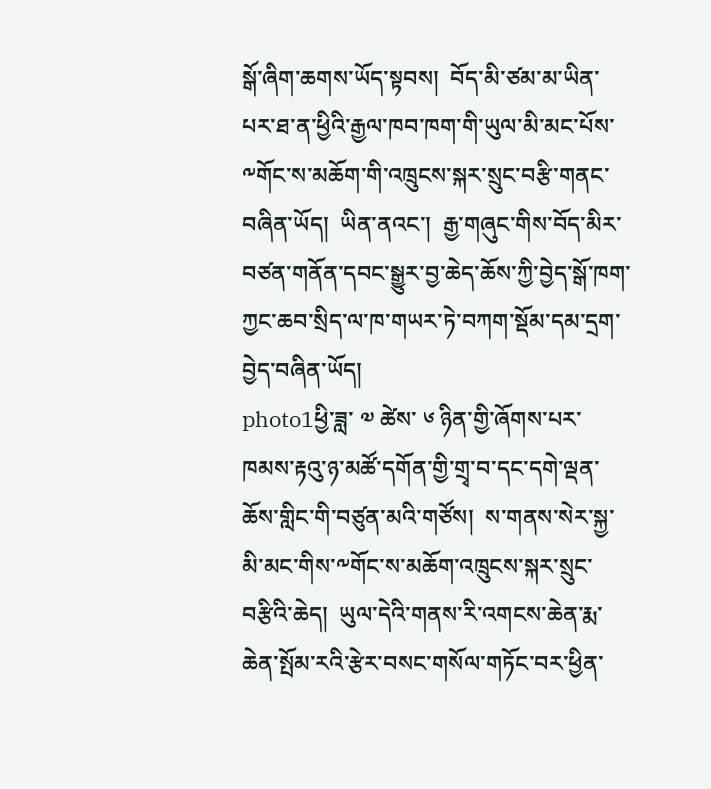སྒོ་ཞིག་ཆགས་ཡོད་སྟབས།  བོད་མི་ཙམ་མ་ཡིན་པར་ཐ་ན་ཕྱིའི་རྒྱལ་ཁབ་ཁག་གི་ཡུལ་མི་མང་པོས་༸གོང་ས་མཆོག་གི་འཁྲུངས་སྐར་སྲུང་བརྩི་གནང་བཞིན་ཡོད།  ཡིན་ནའང་།  རྒྱ་གཞུང་གིས་བོད་མིར་བཙན་གནོན་དབང་སྒྱུར་བྱ་ཆེད་ཆོས་ཀྱི་བྱེད་སྒོ་ཁག་ཀྱང་ཆབ་སྲིད་ལ་ཁ་གཡར་ཏེ་བཀག་སྡོམ་དམ་དྲག་བྱེད་བཞིན་ཡོད།
photo1ཕྱི་ཟླ་ ༧ ཚེས་ ༦ ཉིན་གྱི་ཞོགས་པར་ཁམས་རྟའུ་ཉ་མཚོ་དགོན་གྱི་གྲྭ་བ་དང་དགེ་ལྡན་ཆོས་གླིང་གི་བཙུན་མའི་གཙོས།  ས་གནས་སེར་སྐྱ་མི་མང་གིས་༸གོང་ས་མཆོག་འཁྲུངས་སྐར་སྲུང་བརྩིའི་ཆེད།  ཡུལ་དེའི་གནས་རི་འགངས་ཆེན་རྨ་ཆེན་སྤོམ་རའི་རྩེར་བསང་གསོལ་གཏོང་བར་ཕྱིན་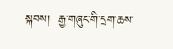སྐབས།  རྒྱ་གཞུང་གི་དྲག་ཆས་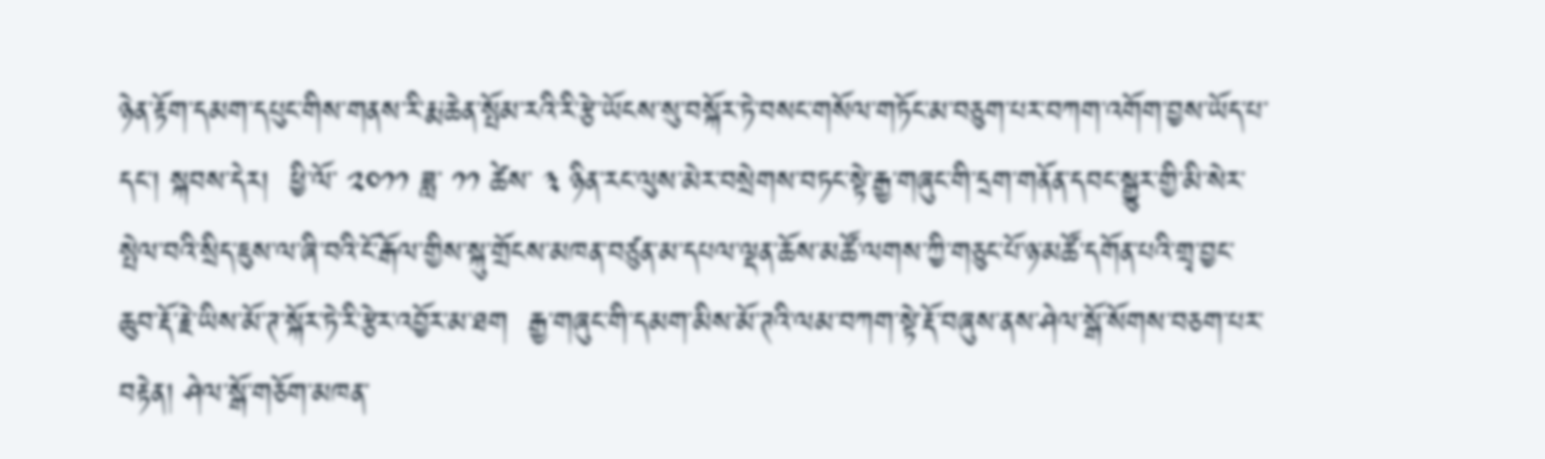ཉེན་རྟོག་དམག་དཔུང་གིས་གནས་རི་རྨ་ཆེན་སྤོམ་རའི་རི་རྩེ་ཡོངས་སུ་བསྐོར་ཏེ་བསང་གསོལ་གཏོང་མ་བཅུག་པར་བཀག་འགོག་བྱས་ཡོད་པ་དང་། སྐབས་དེར།  ཕྱི་ལོ་ ༢༠༡༡ ཟླ་ ༡༡ ཚེས་ ༣ ཉིན་རང་ལུས་མེར་བསྲེགས་བཏང་སྟེ་རྒྱ་གཞུང་གི་དྲག་གནོན་དབང་སྒྱུར་གྱི་མི་སེར་སྤེལ་བའི་སྲིད་ཇུས་ལ་ཞི་བའི་ངོ་རྒོལ་གྱིས་སྐུ་གྲོངས་མཁན་བཙུན་མ་དཔལ་ལྡན་ཆོས་མཚོ་ལགས་ཀྱི་གཅུང་པོ་ཉ་མཚོ་དགོན་པའི་གྲྭ་བྱང་ཆུབ་རྡོ་རྗེ་ཡིས་མོ་ཊ་སྐོར་ཏེ་རི་རྩེར་འབྱོར་མ་ཐག  རྒྱ་གཞུང་གི་དམག་མིས་མོ་ཊའི་ལམ་བཀག་སྟེ་རྡོ་བཞུས་ནས་ཤེལ་སྒོ་སོགས་བཅག་པར་བརྟེན། ཤེལ་སྒོ་གཅོག་མཁན་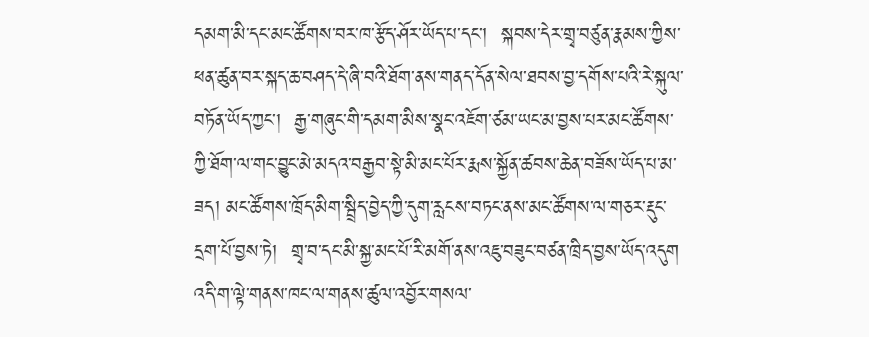དམག་མི་དང་མང་ཚོགས་བར་ཁ་རྩོད་ཤོར་ཡོད་པ་དང་།  སྐབས་དེར་གྲྭ་བཙུན་རྣམས་ཀྱིས་ཕན་ཚུན་བར་སྐད་ཆ་བཤད་དེ་ཞི་བའི་ཐོག་ནས་གནད་དོན་སེལ་ཐབས་བྱ་དགོས་པའི་རེ་སྐུལ་བཏོན་ཡོད་ཀྱང་།  རྒྱ་གཞུང་གི་དམག་མིས་སྣང་འཇོག་ཙམ་ཡང་མ་བྱས་པར་མང་ཚོགས་ཀྱི་ཐོག་ལ་གང་བྱུང་མེ་མདའ་བརྒྱབ་སྟེ་མི་མང་པོར་རྨས་སྐྱོན་ཚབས་ཆེན་བཟོས་ཡོད་པ་མ་ཟད། མང་ཚོགས་ཁྲོད་མིག་སྦྲིད་བྱེད་ཀྱི་དུག་རླངས་བཏང་ནས་མང་ཚོགས་ལ་གཅར་རྡུང་དྲག་པོ་བྱས་ཏེ།  གྲྭ་བ་དང་མི་སྐྱ་མང་པོ་རི་མགོ་ནས་འཇུ་བཟུང་བཙན་ཁྲིད་བྱས་ཡོད་འདུག
འདི་ག་ལྟེ་གནས་ཁང་ལ་གནས་ཚུལ་འབྱོར་གསལ་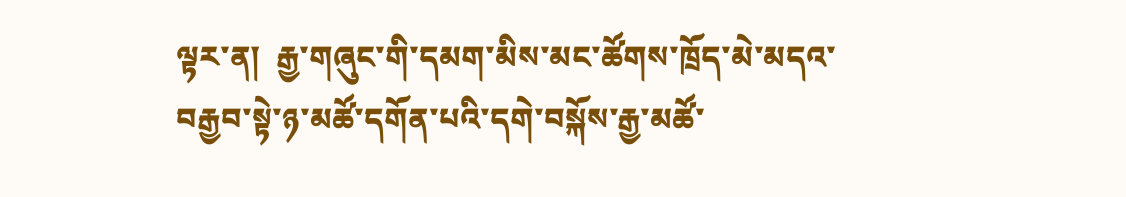ལྟར་ན།  རྒྱ་གཞུང་གི་དམག་མིས་མང་ཚོགས་ཁྲོད་མེ་མདའ་བརྒྱབ་སྟེ་ཉ་མཚོ་དགོན་པའི་དགེ་བསྐོས་རྒྱ་མཚོ་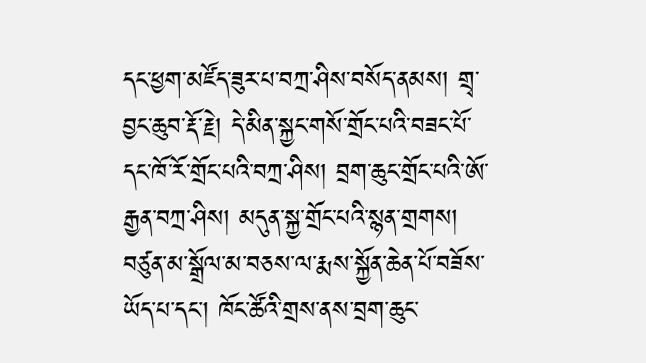དང་ཕྱག་མཛོད་ཟུར་པ་བཀྲ་ཤིས་བསོད་ནམས། གྲྭ་བྱང་ཆུབ་རྡོ་རྗེ། དེ་མིན་སྐྱང་གསོ་གྲོང་པའི་བཟང་པོ་དང་ཁོ་རོ་གྲོང་པའི་བཀྲ་ཤིས། བྲག་ཆུང་གྲོང་པའི་ཨོ་རྒྱན་བཀྲ་ཤིས། མདུན་སྐྱ་གྲོང་པའི་སྙན་གྲགས།  བཙུན་མ་སྒྲོལ་མ་བཅས་ལ་རྨས་སྐྱོན་ཆེན་པོ་བཟོས་ཡོད་པ་དང་། ཁོང་ཚོའི་གྲས་ནས་བྲག་ཆུང་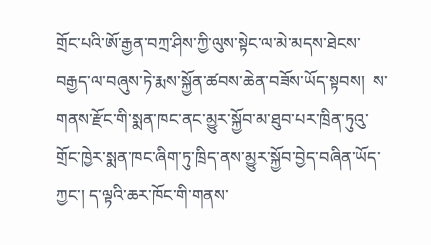གྲོང་པའི་ཨོ་རྒྱན་བཀྲ་ཤིས་ཀྱི་ལུས་སྟེང་ལ་མེ་མདས་ཐེངས་བརྒྱད་ལ་བཞུས་ཏེ་རྨས་སྐྱོན་ཚབས་ཆེན་བཟོས་ཡོད་སྟབས།  ས་གནས་རྫོང་གི་སྨན་ཁང་ནང་མྱུར་སྐྱོབ་མ་ཐུབ་པར་ཁྲིན་ཏུའུ་གྲོང་ཁྱེར་སྨན་ཁང་ཞིག་ཏུ་ཁྲིད་ནས་མྱུར་སྐྱོབ་བྱེད་བཞིན་ཡོད་ཀྱང་། ད་ལྟའི་ཆར་ཁོང་གི་གནས་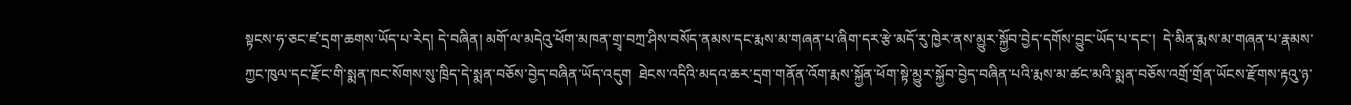སྟངས་ཧ་ཅང་ཛ་དྲག་ཆགས་ཡོད་པ་རེད། དེ་བཞིན། མགོ་ལ་མདེའུ་ཕོག་མཁན་གྲྭ་བཀྲ་ཤིས་བསོད་ནམས་དང་རྨས་མ་གཞན་པ་ཞིག་དར་རྩེ་མདོ་རུ་ཁྱེར་ནས་མྱུར་སྐྱོབ་བྱེད་དགོས་བྱུང་ཡོད་པ་དང་།  དེ་མིན་རྨས་མ་གཞན་པ་རྣམས་ཀྱང་ཁུལ་དང་རྫོང་གི་སྨན་ཁང་སོགས་སུ་ཁྲིད་དེ་སྨན་བཅོས་བྱེད་བཞིན་ཡོད་འདུག  ཐེངས་འདིའི་མདའ་ཆར་དྲག་གནོན་འོག་རྨས་སྐྱོན་ཕོག་སྟེ་མྱུར་སྐྱོབ་བྱེད་བཞིན་པའི་རྨས་མ་ཚང་མའི་སྨན་བཅོས་འགྲོ་གྲོན་ཡོངས་རྫོགས་རྟའུ་ཉ་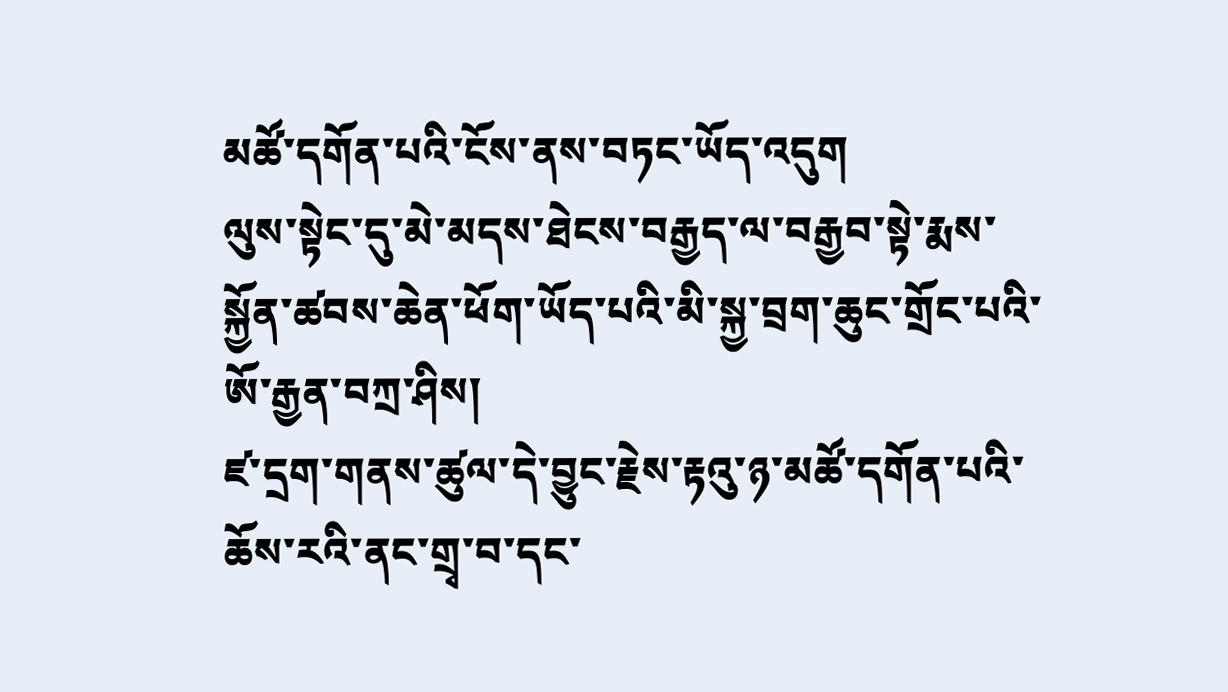མཚོ་དགོན་པའི་ངོས་ནས་བཏང་ཡོད་འདུག
ལུས་སྟེང་དུ་མེ་མདས་ཐེངས་བརྒྱད་ལ་བརྒྱབ་སྟེ་རྨས་སྐྱོན་ཚབས་ཆེན་ཕོག་ཡོད་པའི་མི་སྐྱ་བྲག་ཆུང་གྲོང་པའི་ཨོ་རྒྱན་བཀྲ་ཤིས།
ཛ་དྲག་གནས་ཚུལ་དེ་བྱུང་རྗེས་རྟའུ་ཉ་མཚོ་དགོན་པའི་ཆོས་རའི་ནང་གྲྭ་བ་དང་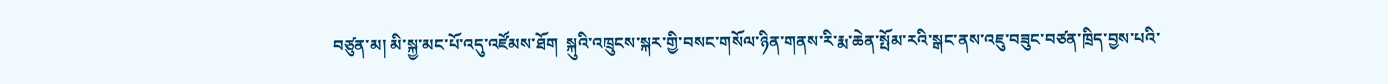བཙུན་མ། མི་སྐྱ་མང་པོ་འདུ་འཛོམས་ཐོག  སྐུའི་འཁྲུངས་སྐར་གྱི་བསང་གསོལ་ཉིན་གནས་རི་རྨ་ཆེན་སྤོམ་རའི་སྒང་ནས་འཇུ་བཟུང་བཙན་ཁྲིད་བྱས་པའི་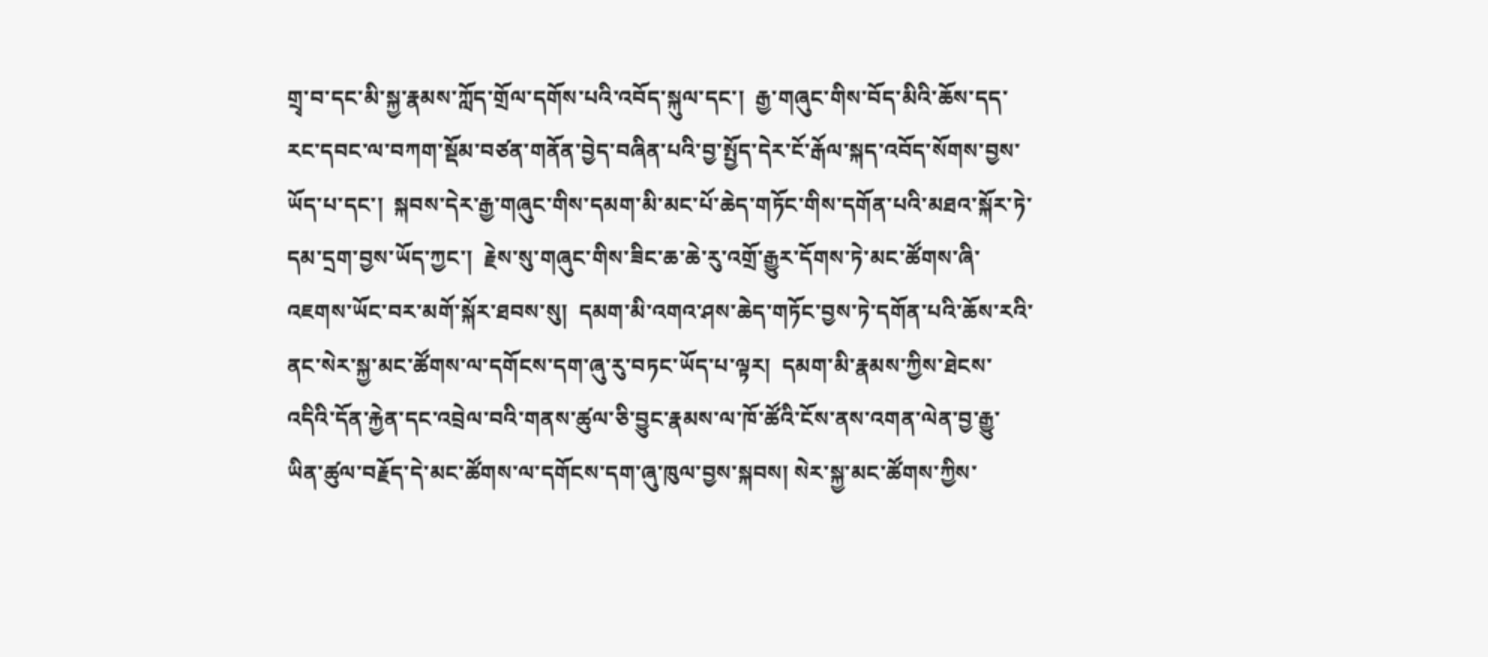གྲྭ་བ་དང་མི་སྐྱ་རྣམས་ཀློད་གྲོལ་དགོས་པའི་འབོད་སྐུལ་དང་།  རྒྱ་གཞུང་གིས་བོད་མིའི་ཆོས་དད་རང་དབང་ལ་བཀག་སྡོམ་བཙན་གནོན་བྱེད་བཞིན་པའི་བྱ་སྤྱོད་དེར་ངོ་རྒོལ་སྐད་འབོད་སོགས་བྱས་ཡོད་པ་དང་།  སྐབས་དེར་རྒྱ་གཞུང་གིས་དམག་མི་མང་པོ་ཆེད་གཏོང་གིས་དགོན་པའི་མཐའ་སྐོར་ཏེ་དམ་དྲག་བྱས་ཡོད་ཀྱང་།  རྗེས་སུ་གཞུང་གིས་ཟིང་ཆ་ཆེ་རུ་འགྲོ་རྒྱུར་དོགས་ཏེ་མང་ཚོགས་ཞི་འཇགས་ཡོང་བར་མགོ་སྐོར་ཐབས་སུ།  དམག་མི་འགའ་ཤས་ཆེད་གཏོང་བྱས་ཏེ་དགོན་པའི་ཆོས་རའི་ནང་སེར་སྐྱ་མང་ཚོགས་ལ་དགོངས་དག་ཞུ་རུ་བཏང་ཡོད་པ་ལྟར།  དམག་མི་རྣམས་ཀྱིས་ཐེངས་འདིའི་དོན་རྐྱེན་དང་འབྲེལ་བའི་གནས་ཚུལ་ཅི་བྱུང་རྣམས་ལ་ཁོ་ཚོའི་ངོས་ནས་འགན་ལེན་བྱ་རྒྱུ་ཡིན་ཚུལ་བརྗོད་དེ་མང་ཚོགས་ལ་དགོངས་དག་ཞུ་ཁུལ་བྱས་སྐབས། སེར་སྐྱ་མང་ཚོགས་ཀྱིས་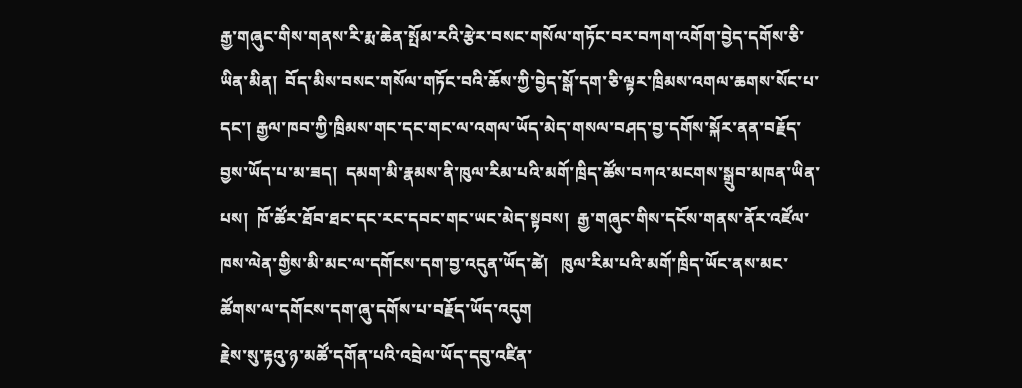རྒྱ་གཞུང་གིས་གནས་རི་རྨ་ཆེན་སྤོམ་རའི་རྩེར་བསང་གསོལ་གཏོང་བར་བཀག་འགོག་བྱེད་དགོས་ཅི་ཡིན་མིན།  བོད་མིས་བསང་གསོལ་གཏོང་བའི་ཆོས་ཀྱི་བྱེད་སྒོ་དག་ཅི་ལྟར་ཁྲིམས་འགལ་ཆགས་སོང་པ་དང་། རྒྱལ་ཁབ་ཀྱི་ཁྲིམས་གང་དང་གང་ལ་འགལ་ཡོད་མེད་གསལ་བཤད་བྱ་དགོས་སྐོར་ནན་བརྗོད་བྱས་ཡོད་པ་མ་ཟད།  དམག་མི་རྣམས་ནི་ཁུལ་རིམ་པའི་མགོ་ཁྲིད་ཚོས་བཀའ་མངགས་སྒྲུབ་མཁན་ཡིན་པས།  ཁོ་ཚོར་ཐོབ་ཐང་དང་རང་དབང་གང་ཡང་མེད་སྟབས།  རྒྱ་གཞུང་གིས་དངོས་གནས་ནོར་འཛོལ་ཁས་ལེན་གྱིས་མི་མང་ལ་དགོངས་དག་བྱ་འདུན་ཡོད་ཚེ།   ཁུལ་རིམ་པའི་མགོ་ཁྲིད་ཡོང་ནས་མང་ཚོགས་ལ་དགོངས་དག་ཞུ་དགོས་པ་བརྗོད་ཡོད་འདུག
རྗེས་སུ་རྟའུ་ཉ་མཚོ་དགོན་པའི་འབྲེལ་ཡོད་དབུ་འཛིན་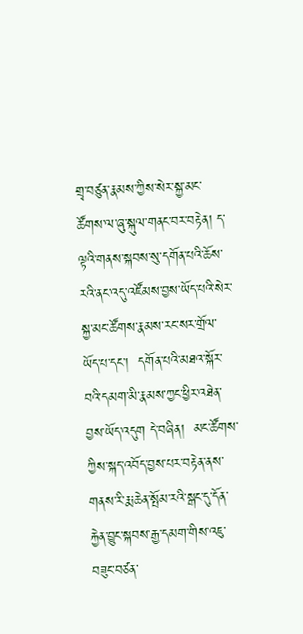གྲྭ་བཙུན་རྣམས་ཀྱིས་སེར་སྐྱ་མང་ཚོགས་ལ་ཞུ་སྐུལ་གནང་བར་བརྟེན། ད་ལྟའི་གནས་སྐབས་སུ་དགོན་པའི་ཆོས་རའི་ནང་འདུ་འཛོམས་བྱས་ཡོད་པའི་སེར་སྐྱ་མང་ཚོགས་རྣམས་རང་སར་གྲོལ་ཡོད་པ་དང་།  དགོན་པའི་མཐའ་སྐོར་བའི་དམག་མི་རྣམས་ཀྱང་ཕྱིར་འཐེན་བྱས་ཡོད་འདུག དེ་བཞིན།  མང་ཚོགས་ཀྱིས་སྐད་འབོད་བྱས་པར་བརྟེན་ནས་གནས་རི་རྨ་ཆེན་སྤོམ་རའི་སྒང་དུ་དོན་རྐྱེན་བྱུང་སྐབས་རྒྱ་དམག་གིས་འཇུ་བཟུང་བཙན་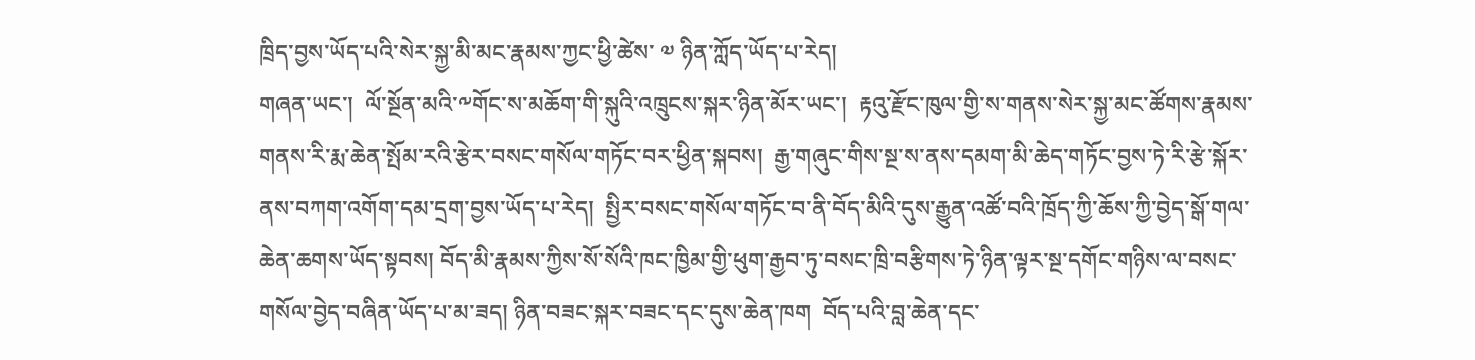ཁྲིད་བྱས་ཡོད་པའི་སེར་སྐྱ་མི་མང་རྣམས་ཀྱང་ཕྱི་ཚེས་ ༧ ཉིན་ཀློད་ཡོད་པ་རེད།
གཞན་ཡང་།  ལོ་སྔོན་མའི་༸གོང་ས་མཆོག་གི་སྐུའི་འཁྲུངས་སྐར་ཉིན་མོར་ཡང་།  རྟའུ་རྫོང་ཁུལ་གྱི་ས་གནས་སེར་སྐྱ་མང་ཚོགས་རྣམས་གནས་རི་རྨ་ཆེན་སྤོམ་རའི་རྩེར་བསང་གསོལ་གཏོང་བར་ཕྱིན་སྐབས།  རྒྱ་གཞུང་གིས་སྔ་ས་ནས་དམག་མི་ཆེད་གཏོང་བྱས་ཏེ་རི་རྩེ་སྐོར་ནས་བཀག་འགོག་དམ་དྲག་བྱས་ཡོད་པ་རེད།  སྤྱིར་བསང་གསོལ་གཏོང་བ་ནི་བོད་མིའི་དུས་རྒྱུན་འཚོ་བའི་ཁྲོད་ཀྱི་ཆོས་ཀྱི་བྱེད་སྒོ་གལ་ཆེན་ཆགས་ཡོད་སྟབས། བོད་མི་རྣམས་ཀྱིས་སོ་སོའི་ཁང་ཁྱིམ་གྱི་ཕུག་རྒྱབ་ཏུ་བསང་ཁྲི་བརྩིགས་ཏེ་ཉིན་ལྟར་སྔ་དགོང་གཉིས་ལ་བསང་གསོལ་བྱེད་བཞིན་ཡོད་པ་མ་ཟད། ཉིན་བཟང་སྐར་བཟང་དང་དུས་ཆེན་ཁག  བོད་པའི་བླ་ཆེན་དང་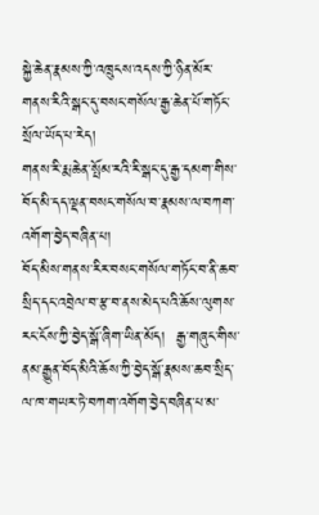སྐྱེ་ཆེན་རྣམས་ཀྱི་འཁྲུངས་འདས་ཀྱི་ཉིན་མོར་གནས་རིའི་སྒང་དུ་བསང་གསོལ་རྒྱ་ཆེན་པོ་གཏོང་སྲོལ་ཡོད་པ་རེད།
གནས་རི་རྨ་ཆེན་སྤོམ་རའི་རི་སྒང་དུ་རྒྱ་དམག་གིས་བོད་མི་དད་ལྡན་བསང་གསོལ་བ་རྣམས་ལ་བཀག་འགོག་བྱེད་བཞིན་པ།
བོད་མིས་གནས་རིར་བསང་གསོལ་གཏོང་བ་ནི་ཆབ་སྲིད་དང་འབྲེལ་བ་རྩ་བ་ནས་མེད་པའི་ཆོས་ལུགས་རང་ངོས་ཀྱི་བྱེད་སྒོ་ཞིག་ཡིན་མོད།  རྒྱ་གཞུང་གིས་ནམ་རྒྱུན་བོད་མིའི་ཆོས་ཀྱི་བྱེད་སྒོ་རྣམས་ཆབ་སྲིད་ལ་ཁ་གཡར་ཏེ་བཀག་འགོག་བྱེད་བཞིན་པ་མ་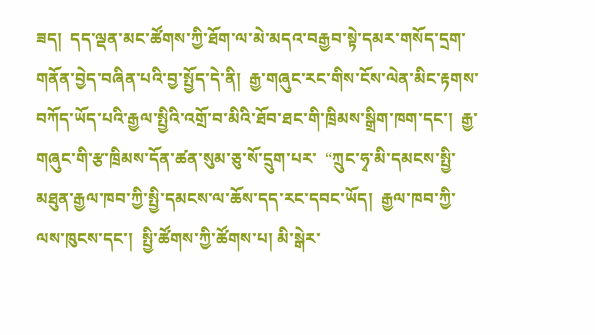ཟད།  དད་ལྡན་མང་ཚོགས་ཀྱི་ཐོག་ལ་མེ་མདའ་བརྒྱབ་སྟེ་དམར་གསོད་དྲག་གནོན་བྱེད་བཞིན་པའི་བྱ་སྤྱོད་དེ་ནི།  རྒྱ་གཞུང་རང་གིས་ངོས་ལེན་མིང་རྟགས་བཀོད་ཡོད་པའི་རྒྱལ་སྤྱིའི་འགྲོ་བ་མིའི་ཐོབ་ཐང་གི་ཁྲིམས་སྒྲིག་ཁག་དང་།  རྒྱ་གཞུང་གི་རྩ་ཁྲིམས་དོན་ཚན་སུམ་ཅུ་སོ་དྲུག་པར་  “ཀྲུང་ཧྭ་མི་དམངས་སྤྱི་མཐུན་རྒྱལ་ཁབ་ཀྱི་སྤྱི་དམངས་ལ་ཆོས་དད་རང་དབང་ཡོད།  རྒྱལ་ཁབ་ཀྱི་ལས་ཁུངས་དང་།  སྤྱི་ཚོགས་ཀྱི་ཚོགས་པ། མི་སྒེར་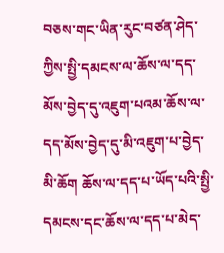བཅས་གང་ཡིན་རུང་བཙན་ཤེད་ཀྱིས་སྤྱི་དམངས་ལ་ཆོས་ལ་དད་མོས་བྱེད་དུ་འཇུག་པའམ་ཆོས་ལ་དད་མོས་བྱེད་དུ་མི་འཇུག་པ་བྱེད་མི་ཆོག ཆོས་ལ་དད་པ་ཡོད་པའི་སྤྱི་དམངས་དང་ཆོས་ལ་དད་པ་མེད་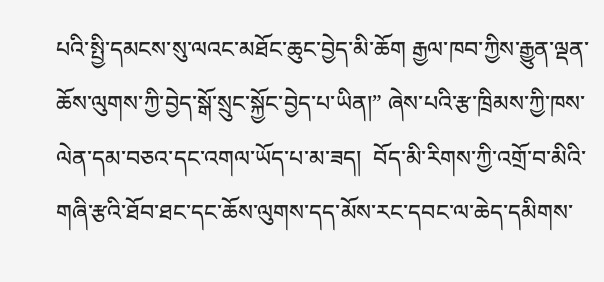པའི་སྤྱི་དམངས་སུ་ལའང་མཐོང་ཆུང་བྱེད་མི་ཆོག རྒྱལ་ཁབ་ཀྱིས་རྒྱུན་ལྡན་ཆོས་ལུགས་ཀྱི་བྱེད་སྒོ་སྲུང་སྐྱོང་བྱེད་པ་ཡིན།” ཞེས་པའི་རྩ་ཁྲིམས་ཀྱི་ཁས་ལེན་དམ་བཅའ་དང་འགལ་ཡོད་པ་མ་ཟད།  བོད་མི་རིགས་ཀྱི་འགྲོ་བ་མིའི་གཞི་རྩའི་ཐོབ་ཐང་དང་ཆོས་ལུགས་དད་མོས་རང་དབང་ལ་ཆེད་དམིགས་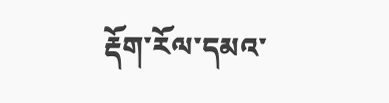རྡོག་རོལ་དམའ་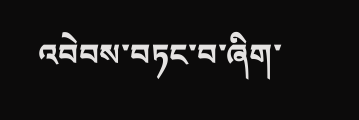འབེབས་བཏང་བ་ཞིག་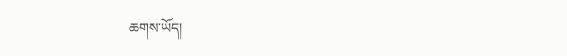ཆགས་ཡོད།